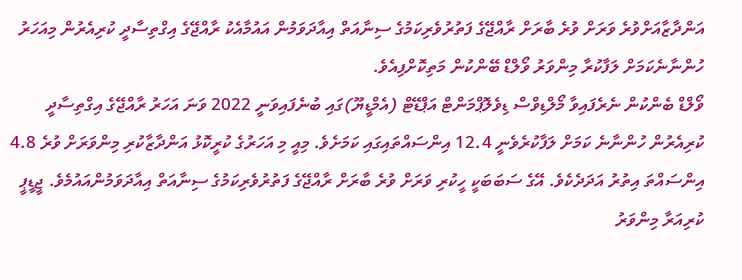އަންދާޒާއަށްވުރެ ވަރަށް ވުރެ ބާރަށް ރާއްޖޭގެ ފަތުރުވެރިކަމުގެ ސިނާއަތް އިއާދަވަމުން އައުމާއެކު ރާއްޖޭގެ އިގްތިސާދީ ކުރިއެރުން މިއަހަރު ހުންނާނެކަމަށް ލަފާކުރާ މިންވަރު ވޯލްޑް ބޭންކުން މަތިކޮށްފިއެވެ.
ވޯލްޑް ބެންކުން ނެރެފައިވާ މޯލްޑިވްސް ޑިވެލޮޕްމަންޓް އަޕްޑޭޓް (އެމްޑީޔޫ)ގައި ބުނެފައިވަނީ 2022 ވަނަ އަހަރު ރާއްޖޭގެ އިގްތިސާދީ ކުރިއެރުން ހުންނާނެ ކަމަށް ލަފާކުރެވެނީ 12.4 އިންސައްތައިގައި ކަމަށެވެ. މިއީ މި އަހަރުގެ ކުރީކޮޅު އަންދާޒާކުރި މިންވަރަށް ވުރެ 4.8 އިންސައްތަ އިތުރު އަދަދެކެވެ. އޭގެ ސަބަބަކީ ހީކުރި ވަރަށް ވުރެ ބާރަށް ރާއްޖޭގެ ފަތުރުވެރިކަމުގެ ސިނާއަތް އިއާދަވަމުންއައުމެވެ. ޖީޑީޕީ ކުރިއަރާ މިންވަރު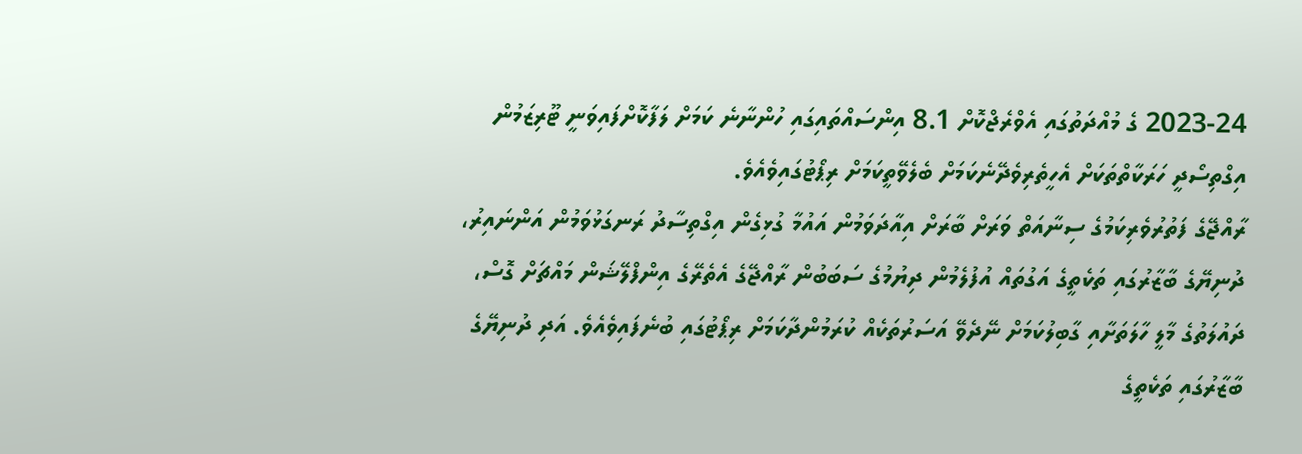2023-24 ގެ މުއްދަތުގައި އެވްރެޖްކޮށް 8.1 އިންސައްތައިގައި ހުންނާނެ ކަމަށް ލަފާކޮށްފައިވަނީ ޓޫރިޒަމުން އިގްތިސޯދީ ހަރަކާތްތަކަށް އެހީތެރިވެދޭނެކަމަށް ބެލެވޭތީކަމަށް ރިޕޯޓުގައިވެއެވެ.
ރާއްޖޭގެ ފަތުރުވެރިކަމުގެ ސިނާއަތް ވަރަށް ބާރަށް އިއާދަވަމުން އައުމާ ގުޅިގެން އިގްތިސާދު ރަނގަޅުވަމުން އަންނައިރު، ދުނިޔޭގެ ބާޒާރުގައި ތަކެތީގެ އަގުތައް އުފުލެމުން ދިޔުމުގެ ސަބަބުން ރާއްޖޭގެ އެތެރޭގެ އިންފްލޭޝަން މައްޗަށް ގޮސް، ދައުލަތުގެ މާލީ ހާލަތަށާއި ގާބިލުކަމަށް ނޭދެވޭ އަސަރުތަކެއް ކުރަމުންދާކަމަށް ރިޕޯޓުގައި ބުނެފައިވެއެވެ. އަދި ދުނިޔޭގެ ބާޒާރުގައި ތަކެތީގެ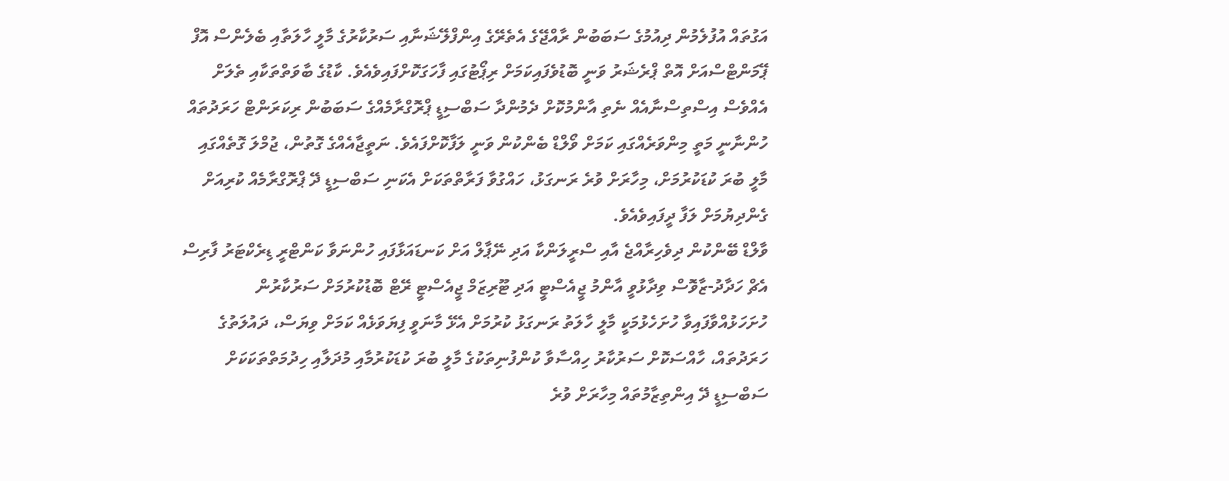އަގުތައް އުފުލެމުން ދިއުމުގެ ސަބަބުން ރާއްޖޭގެ އެތެރޭގެ އިންފްލޭޝަނާއި ސަރުކާރުގެ މާލީ ހާލަތާއި ބެލެންސް އޮފް ޕޭމަންޓްސްއަށް އޮތް ޕްރެޝަރު ވަނީ ބޮޑުވެފައިކަމަށް ރިޕޯޓުގައި ފާހަގަކޮށްފައިވެއެވެ. ކާޑުގެ ބާވަތްތަކާއި ތެލަށް އެއްވެސް އިސްތިސްނާއެއް ނެތި އާންމުކޮށް ދެމުންދާ ސަބްސިޑީ ޕްރޮގްރާމެއްގެ ސަބަބުން ރިކަރަންޓް ހަރަދުތައް ހުންނާނީ މަތީ މިންވަރެއްގައި ކަމަށް ވޯލްޑް ބެންކުން ވަނީ ލަފާކޮށްފައެވެ. ނަތީޖާއެއްގެ ގޮތުން، ޖުމްލަ ގޮތެއްގައި މާލީ ބުރަ ކުޑަކުރުމަށް، މިހާރަށް ވުރެ ރަނގަޅު، ހައްގުވާ ފަރާތްތަކަށް އެކަނި ސަބްސިޑީ ދޭ ޕްރޮގްރާމެއް ކުރިއަށް ގެންދިޔުމަށް ލަފާ ދީފައިވެއެވެ.
ވާލްޑް ބޭންކުން ދިވެހިރާއްޖެ އާއި ސްރީލަންކާ އަދި ނޭޕާލް އަށް ކަނޑައަޅާފައި ހުންނަވާ ކަންޓްރީ ޑިރެކްޓަރު ފާރިސް އެޗް ހަދާދު-ޒާވޮސް ވިދާޅުވީ އާންމު ޖީއެސްޓީ އަދި ޓޫރިޒަމް ޖީއެސްޓީ ރޭޓް ބޮޑުކުރުމަށް ސަރުކާރުން ހުށަހަޅުއްވާފައިވާ ހުށަހެޅުމަކީ މާލީ ހާލަތު ރަނގަޅު ކުރުމަށް އެޅޭ މާނަވީ ފިޔަވަޅެއް ކަމަށް ވިޔަސް، ދައުލަތުގެ ހަރަދުތައް، ހާއްސަކޮށް ސަރުކާރު ހިއްސާވާ ކުންފުނިތަކުގެ މާލީ ބުރަ ކުޑަކުރުމާއި މުދަލާއި ހިދުމަތްތަކަކަށް ސަބްސިޑީ ދޭ އިންތިޒާމުތައް މިހާރަށް ވުރެ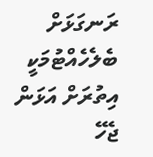ރަނގަޅަށް ބެލެހެއްޓުމަކީ އިތުރަށް އަޅަން ޖެހޭ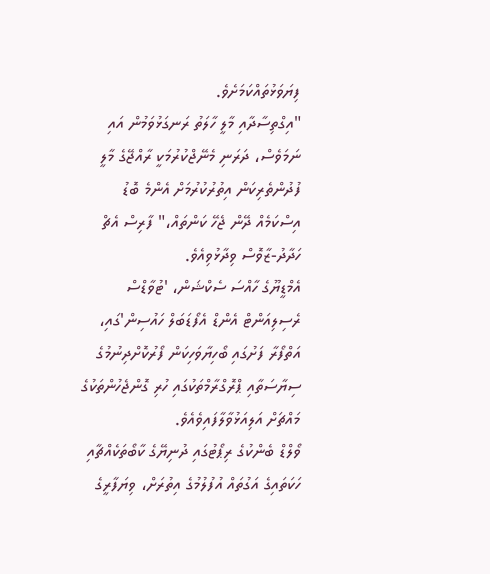ފިޔަވަޅުތައްކަމަށެވެ.
"އިގްތިސާދާއި މާލީ ހާލަތު ރަނގަޅުވަމުން އައި ނަމަވެސް، ދަރަނި މެނޭޖްކުރުމަކީ ރާއްޖޭގެ މާލީ ފުދުންތެރިކަން އިތުރުކުރުމަށް އެންމެ ބޮޑު އިސްކަމެއް ދޭން ޖެހޭ ކަންތައް،" ފާރިސް އެޗް ހަދާދު-ޒާވޮސް ވިދާޅުވިއެވެ.
އެމްޑީޔޫގެ ހާއްސަ ސެކްޝަން، 'ޓުވާޑްސް ރެސިލިއަންޓް އެންޑް އެފޯޑަބަލް ހައުސިން'ގައި، އަތްފޯރާ ފަށުގައި ބޯހިޔާވަހިކަން ފޯރުކޮށްދިނުމުގެ ސިޔާސަތާއި ޕްރޮގްރާމްތަކުގައި ހުރި ގޮންޖެހުންތަކުގެ މައްޗަށް އަލިއަޅުވާލާފައިވެއެވެ.
ވޯލްޑް ބެންކުގެ ރިޕޯޓުގައި ދުނިޔޭގެ ކާބޯތަކެއްޗާއި ހަކަތައިގެ އަގުތައް އުފުލުމުގެ އިތުރަށް، ވިޔަފާރީގެ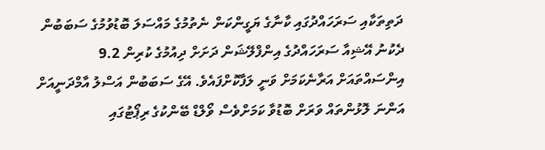ދަތިތަކާއި ސަރަހައްދުގައި ކާނާގެ ޔަގީންކަން ނެތުމުގެ މައްސަލަ ބޮޑުވުމުގެ ސަބަބުން ދެކުނު އޭޝިއާ ސަރަހައްދުގެ އިންފްލޭޝަން ދަށަށް ދިއުމުގެ ކުރިން 9.2 އިންސައްތައަށް އަރާނެކަމަށް ވަނީ ލަފާކޮށްފައެވެ. އޭގެ ސަބަބުން އަސްލު އާމްދަނީއަށް އަންނަ ލޮޅުންތައް ވަރަށް ބޮޑުވާ ކަމަށްވެސް ވޯލްޑް ބޭންކުގެ ރިޕޯޓުގައި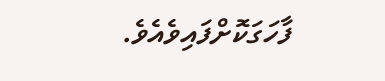ފާހަގަކޮށްފައިވެއެވެ.